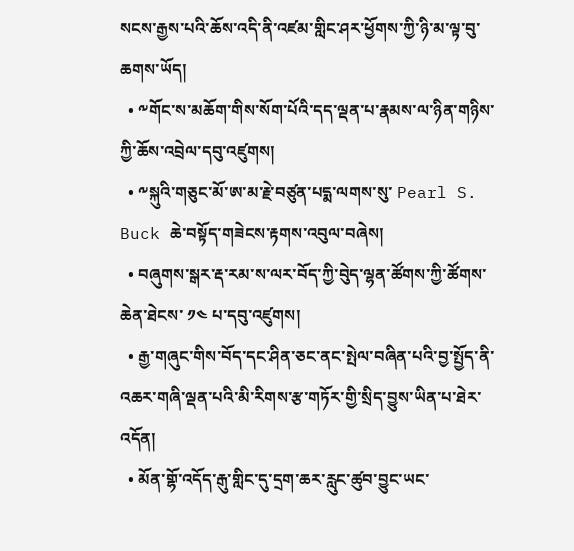སངས་རྒྱས་པའི་ཆོས་འདི་ནི་འཛམ་གླིང་ཤར་ཕྱོགས་ཀྱི་ཉི་མ་ལྟ་བུ་ཆགས་ཡོད།
  • ༸གོང་ས་མཆོག་གིས་སོག་པོའི་དད་ལྡན་པ་རྣམས་ལ་ཉིན་གཉིས་ཀྱི་ཆོས་འབྲེལ་དབུ་འཛུགས།
  • ༸སྐུའི་གཅུང་མོ་ཨ་མ་རྗེ་བཙུན་པདྨ་ལགས་སུ་ Pearl S. Buck ཆེ་བསྟོད་གཟེངས་རྟགས་འབུལ་བཞེས།
  • བཞུགས་སྒར་རྡ་རམ་ས་ལར་བོད་ཀྱི་བེུད་ལྷན་ཚོགས་ཀྱི་ཚོགས་ཆེན་ཐེངས་ ༡༤ པ་དབུ་འཛུགས།
  • རྒྱ་གཞུང་གིས་བོད་དང་ཤིན་ཅང་ནང་སྤེལ་བཞིན་པའི་བྱ་སྤྱོད་ནི་འཆར་གཞི་ལྡན་པའི་མི་རིགས་རྩ་གཏོར་གྱི་སྲིད་བྱུས་ཡིན་པ་ཐེར་འདོན།
  • མོན་གྷོ་འདོད་རྒུ་གླིང་དུ་དྲག་ཆར་རླུང་ཚུབ་བྱུང་ཡང་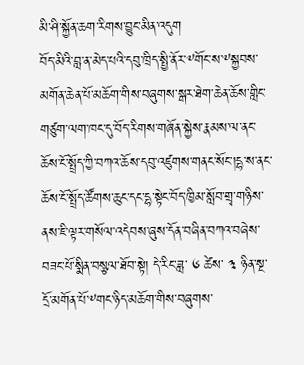མི་ཤི་སྐྱོན་ཆག་རིགས་བྱུང་མིན་འདུག
བོད་མིའི་བླ་ན་མེད་པའི་དབུ་ཁྲིད་སྤྱི་ནོར་༸གོང་ས་༸སྐྱབས་མགོན་ཆེན་པོ་མཆོག་གིས་བཞུགས་སྒར་ཐེག་ཆེན་ཆོས་གླིང་གཙུག་ལག་ཁང་དུ་བོད་རིགས་གཞོན་སྐྱེས་རྣམས་ལ་ནང་ཆོས་ངོ་སྤྲོད་ཀྱི་བཀའ་ཆོས་དབུ་འཛུགས་གནང་སོང་།དྷ་ས་ནང་ཆོས་ངོ་སྤྲོད་ཚོགས་ཆུང་དང་དྷ་སྟེང་བོད་ཁྱིམ་སློབ་གྲྭ་གཉིས་ནས་ཇི་ལྟར་གསོལ་འདེབས་ཞུས་དོན་བཞིན་བཀའ་བཞེས་བཟང་པོ་སྨིན་བསྩལ་ཐོབ་སྟེ། དེ་རིང་ཟླ་ ༦ ཚེས་ ༣ ཉིན་སྔ་དྲོ་མགོན་པོ་༸གང་ཉིད་མཆོག་གིས་བཞུགས་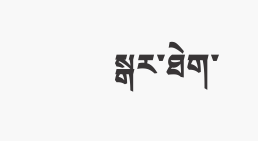སྒར་ཐེག་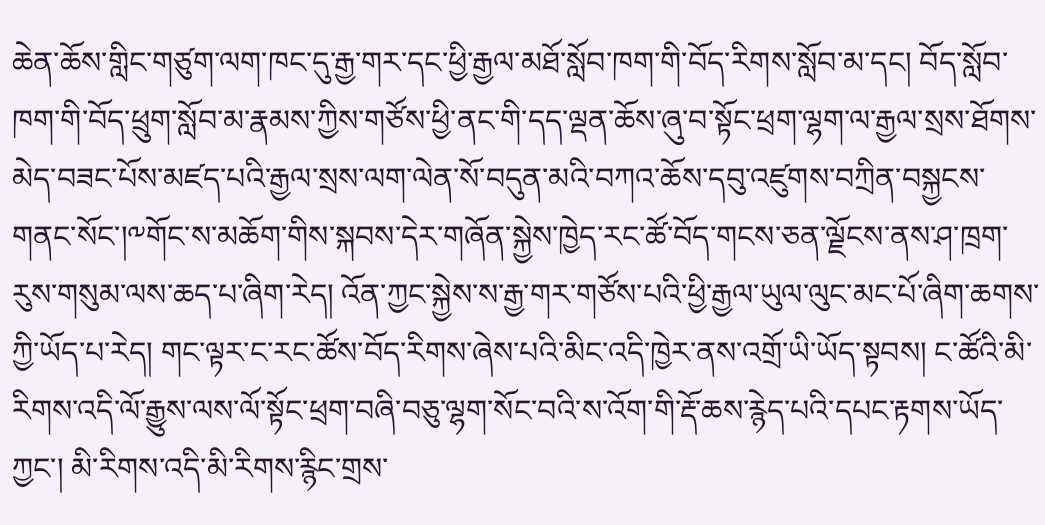ཆེན་ཆོས་གླིང་གཙུག་ལག་ཁང་དུ་རྒྱ་གར་དང་ཕྱི་རྒྱལ་མཐོ་སློབ་ཁག་གི་བོད་རིགས་སློབ་མ་དང། བོད་སློབ་ཁག་གི་བོད་ཕྲུག་སློབ་མ་རྣམས་ཀྱིས་གཙོས་ཕྱི་ནང་གི་དད་ལྡན་ཆོས་ཞུ་བ་སྟོང་ཕྲག་ལྷག་ལ་རྒྱལ་སྲས་ཐོགས་མེད་བཟང་པོས་མཛད་པའི་རྒྱལ་སྲས་ལག་ལེན་སོ་བདུན་མའི་བཀའ་ཆོས་དབུ་འཛུགས་བཀྲིན་བསྐྱངས་གནང་སོང་།༸གོང་ས་མཆོག་གིས་སྐབས་དེར་གཞོན་སྐྱེས་ཁྱེད་རང་ཚོ་བོད་གངས་ཅན་ལྗོངས་ནས་ཤ་ཁྲག་རུས་གསུམ་ལས་ཆད་པ་ཞིག་རེད། འོན་ཀྱང་སྐྱེས་ས་རྒྱ་གར་གཙོས་པའི་ཕྱི་རྒྱལ་ཡུལ་ལུང་མང་པོ་ཞིག་ཆགས་ཀྱི་ཡོད་པ་རེད། གང་ལྟར་ང་རང་ཚོས་བོད་རིགས་ཞེས་པའི་མིང་འདི་ཁྱེར་ནས་འགྲོ་ཡི་ཡོད་སྟབས། ང་ཚོའི་མི་རིགས་འདི་ལོ་རྒྱུས་ལས་ལོ་སྟོང་ཕྲག་བཞི་བཅུ་ལྷག་སོང་བའི་ས་འོག་གི་རྡོ་ཆས་རྙེད་པའི་དཔང་རྟགས་ཡོད་ཀྱང་། མི་རིགས་འདི་མི་རིགས་རྙིང་གྲས་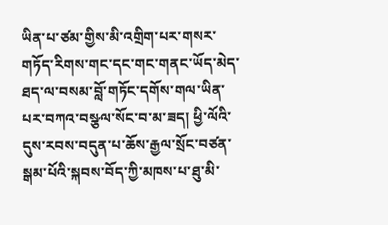ཡིན་པ་ཙམ་གྱིས་མི་འགྲིག་པར་གསར་གཏོད་རིགས་གང་དང་གང་གནང་ཡོད་མེད་ཐད་ལ་བསམ་བློ་གཏོང་དགོས་གལ་ཡིན་པར་བཀའ་བསྩལ་སོང་བ་མ་ཟད། ཕྱི་ལོའི་དུས་རབས་བདུན་པ་ཆོས་རྒྱལ་སྲོང་བཙན་སྒམ་པོའི་སྐབས་བོད་ཀྱི་མཁས་པ་ཐུ་མི་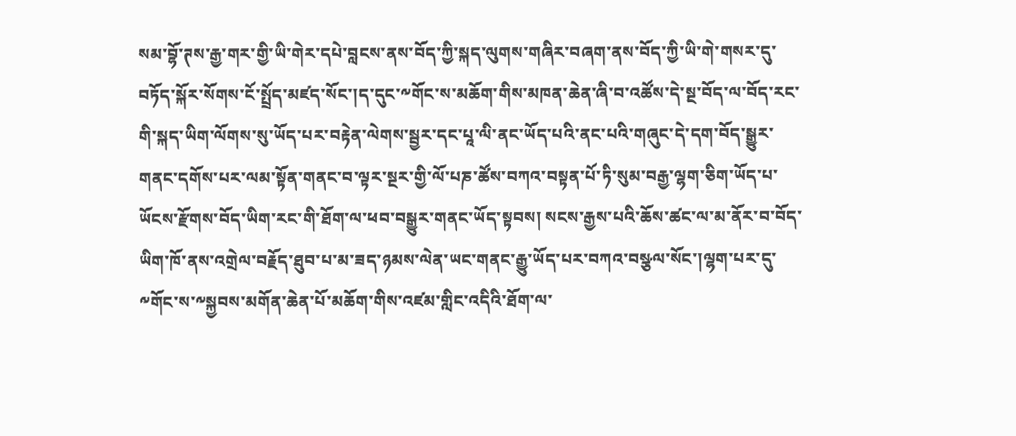སམ་བྷོ་ཊས་རྒྱ་གར་གྱི་ཡི་གེར་དཔེ་བླངས་ནས་བོད་ཀྱི་སྐད་ལུགས་གཞིར་བཞག་ནས་བོད་ཀྱི་ཡི་གེ་གསར་དུ་བཏོད་སྐོར་སོགས་ངོ་སྤྲོད་མཛད་སོང་།ད་དུང་༸གོང་ས་མཆོག་གིས་མཁན་ཆེན་ཞི་བ་འཚོས་དེ་སྔ་བོད་ལ་བོད་རང་གི་སྐད་ཡིག་ལོགས་སུ་ཡོད་པར་བརྟེན་ལེགས་སྦྱར་དང་པཱ་ལི་ནང་ཡོད་པའི་ནང་པའི་གཞུང་དེ་དག་བོད་སྒྱུར་གནང་དགོས་པར་ལམ་སྟོན་གནང་བ་ལྟར་སྔར་གྱི་ལོ་པཎ་ཚོས་བཀའ་བསྟན་པོ་ཏི་སུམ་བརྒྱ་ལྷག་ཅིག་ཡོད་པ་ཡོངས་རྫོགས་བོད་ཡིག་རང་གི་ཐོག་ལ་ཕབ་བསྒྱུར་གནང་ཡོད་སྟབས། སངས་རྒྱས་པའི་ཆོས་ཚང་ལ་མ་ནོར་བ་བོད་ཡིག་ཁོ་ནས་འགྲེལ་བརྗོད་ཐུབ་པ་མ་ཟད་ཉམས་ལེན་ཡང་གནང་རྒྱུ་ཡོད་པར་བཀའ་བསྩལ་སོང་།ལྷག་པར་དུ་༸གོང་ས་༸སྐྱབས་མགོན་ཆེན་པོ་མཆོག་གིས་འཛམ་གླིང་འདིའི་ཐོག་ལ་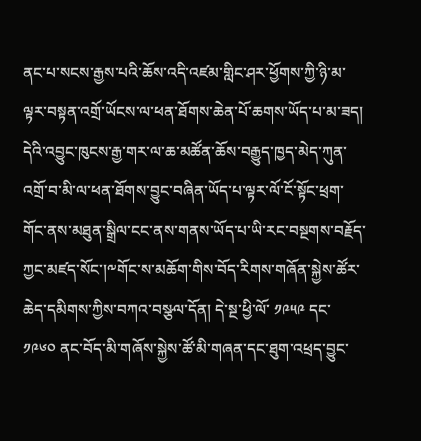ནང་པ་སངས་རྒྱས་པའི་ཆོས་འདི་འཛམ་གླིང་ཤར་ཕྱོགས་ཀྱི་ཉི་མ་ལྟར་བསྟན་འགྲོ་ཡོངས་ལ་ཕན་ཐོགས་ཆེན་པོ་ཆགས་ཡོད་པ་མ་ཟད། དེའི་འབྱུང་ཁུངས་རྒྱ་གར་ལ་ཆ་མཚོན་ཆོས་བརྒྱུད་ཁྱད་མེད་ཀུན་འགྲོ་བ་མི་ལ་ཕན་ཐོགས་བྱུང་བཞིན་ཡོད་པ་ལྟར་ལོ་ངོ་སྟོང་ཕྲག་གོང་ནས་མཐུན་སྒྲིལ་ངང་ནས་གནས་ཡོད་པ་ཡི་རང་བསྔགས་བརྗོད་ཀྱང་མཛད་སོང་།༸གོང་ས་མཆོག་གིས་བོད་རིགས་གཞོན་སྐྱེས་ཚོར་ཆེད་དམིགས་ཀྱིས་བཀའ་བསྩལ་དོན། དེ་སྔ་ཕྱི་ལོ་ ༡༩༥༩ དང་ ༡༩༦༠ ནང་བོད་མི་གཞོས་སྐྱེས་ཚོ་མི་གཞན་དང་ཐུག་འཕྲད་བྱུང་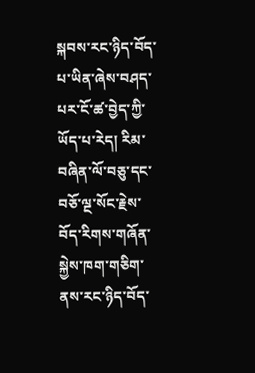སྐབས་རང་ཉིད་བོད་པ་ཡིན་ཞེས་བཤད་པར་ངོ་ཚ་བྱེད་ཀྱི་ཡོད་པ་རེད། རིམ་བཞིན་ལོ་བཅུ་དང་བཅོ་ལྔ་སོང་རྗེས་བོད་རིགས་གཞོན་སྐྱེས་ཁག་གཅིག་ནས་རང་ཉིད་བོད་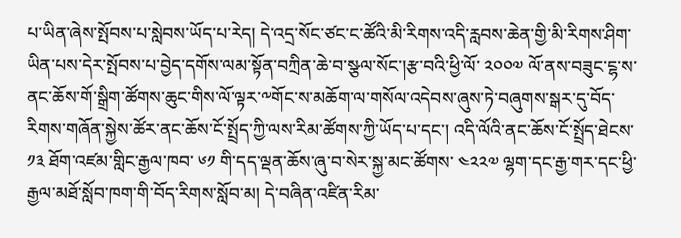པ་ཡིན་ཞེས་སྤོབས་པ་སླེབས་ཡོད་པ་རེད། དེ་འདྲ་སོང་ཙང་ང་ཚོའི་མི་རིགས་འདི་རླབས་ཆེན་གྱི་མི་རིགས་ཤིག་ཡིན་པས་དེར་སྤོབས་པ་བྱེད་དགོས་ལམ་སྟོན་བཀྲིན་ཆེ་བ་སྩལ་སོང་།རྩ་བའི་ཕྱི་ལོ་ ༢༠༠༧ ལོ་ནས་བཟུང་ངྷ་ས་ནང་ཆོས་གོ་སྒྲིག་ཚོགས་ཆུང་གིས་ལོ་ལྟར་༸གོང་ས་མཆོག་ལ་གསོལ་འདེབས་ཞུས་ཏེ་བཞུགས་སྒར་དུ་བོད་རིགས་གཞོན་སྐྱེས་ཚོར་ནང་ཆོས་ངོ་སྤྲོད་ཀྱི་ལས་རིམ་ཚོགས་ཀྱི་ཡོད་པ་དང་། འདི་ལོའི་ནང་ཆོས་ངོ་སྤྲོད་ཐེངས་ ༡༣ ཐོག་འཛམ་གླིང་རྒྱལ་ཁབ་ ༦༡ གི་དད་ལྡན་ཆོས་ཞུ་བ་སེར་སྐྱ་མང་ཚོགས་ ༤༢༢༧ ལྷག་དང་རྒྱ་གར་དང་ཕྱི་རྒྱལ་མཐོ་སློབ་ཁག་གི་བོད་རིགས་སློབ་མ། དེ་བཞིན་འཛིན་རིམ་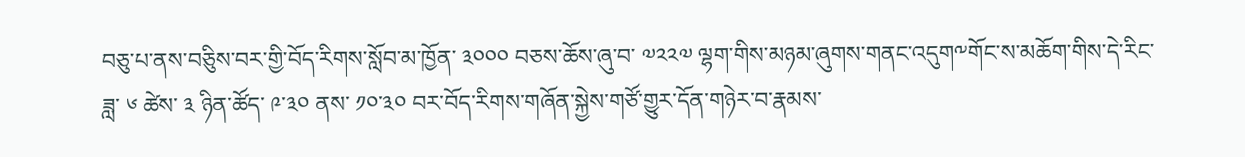བཅུ་པ་ནས་བཅིུས་བར་གྱི་བོད་རིགས་སློབ་མ་ཁྱོན་ ༣༠༠༠ བཅས་ཆོས་ཞུ་བ་ ༧༢༢༧ ལྷག་གིས་མཉམ་ཞུགས་གནང་འདུག༸གོང་ས་མཆོག་གིས་དེ་རིང་ཟླ་ ༦ ཚེས་ ༣ ཉིན་ཚོད་ ༩་༣༠ ནས་ ༡༠་༣༠ བར་བོད་རིགས་གཞོན་སྐྱེས་གཙོ་གྱུར་དོན་གཉེར་བ་རྣམས་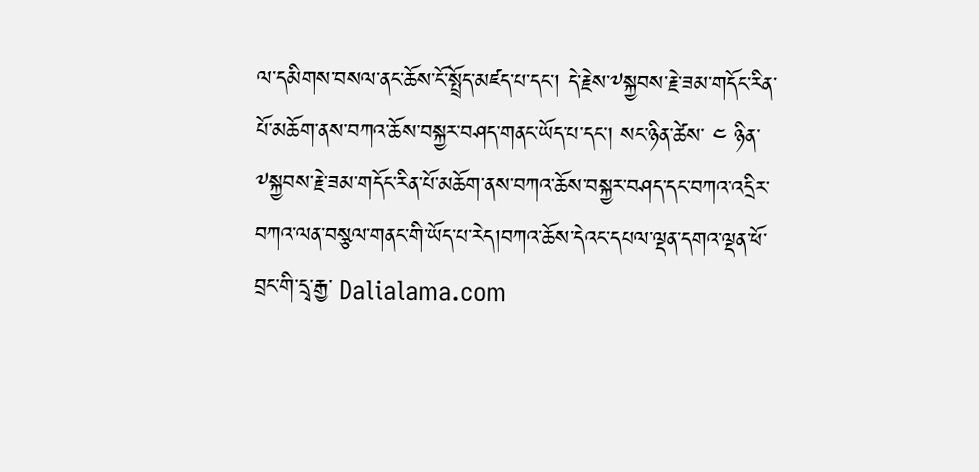ལ་དམིགས་བསལ་ནང་ཆོས་ངོ་སྤྲོད་མཛད་པ་དང་། དེ་རྗེས་༸སྐྱབས་རྗེ་ཟམ་གདོང་རིན་པོ་མཆོག་ནས་བཀའ་ཆོས་བསྐྱར་བཤད་གནང་ཡོད་པ་དང་། སང་ཉིན་ཚེས་ ༤ ཉིན་ ༸སྐྱབས་རྗེ་ཟམ་གདོང་རིན་པོ་མཆོག་ནས་བཀའ་ཆོས་བསྐྱར་བཤད་དང་བཀའ་འདྲིར་བཀའ་ལན་བསྩལ་གནང་གི་ཡོད་པ་རེད།བཀའ་ཆོས་དེའང་དཔལ་ལྡན་དགའ་ལྡན་ཕོ་བྲང་གི་དྲྭ་རྒྱ་ Dalialama.com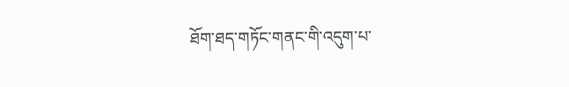ཐོག་ཐད་གཏོང་གནང་གི་འདུག་པ་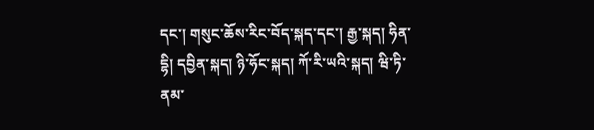དང་། གསུང་ཆོས་རིང་བོད་སྐད་དང་། རྒྱ་སྐད། ཧིན་དྷི། དབྱིན་སྐད། ཉི་ཧོང་སྐད། ཀོ་རི་ཡའི་སྐད། ཝི་ཏི་ནམ་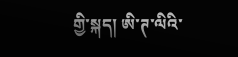གྱི་སྐད། ཨི་ཊ་ལིའི་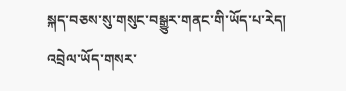སྐད་བཅས་སུ་གསུང་བསྒྱུར་གནང་གི་ཡོད་པ་རེད།
འབྲེལ་ཡོད་གསར་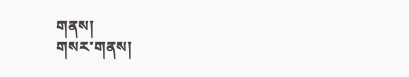གནས།
གསར་གནས།